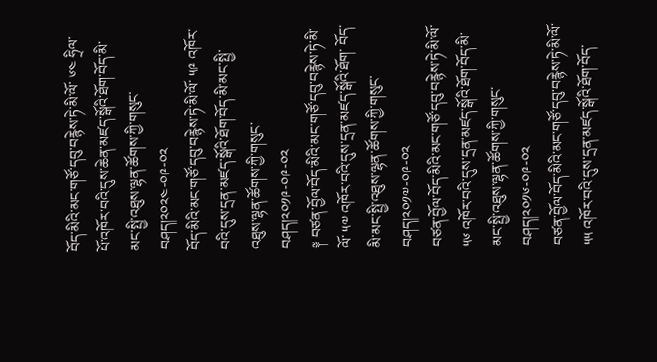བོད་མིའི་མང་གཙོ་དབུ་བརྙེས་ཏེ་མི་ལོ་ ༦༤ ཧྲིལ་པོ་འཁོར་བའི་དུས་ཆེན་མཛད་སྒོའི་ཐོག་བོད་མི་མང་སྤྱི་འཐུས་ལྷན་ཚོགས་ཀྱི་གསུང་བཤད།༢༠༢༤-༠༩-༠༢
བོད་མིའི་མང་གཙོ་དབུ་བརྙེས་ཏེ་མི་ལོ་ ༥༩ འཁོར་བའི་དུས་དྲན་མཛད་སྒོའི་ཐོག་བོད་མི་མང་སྤྱི་འཐུས་ལྷན་ཚོགས་ཀྱི་གསུང་བཤད།༢༠༡༩-༠༩-༠༢
༈ བཙན་བྱོལ་བོད་མིའི་མང་གཙོ་དབུ་བརྙེས་ཏེ་མི་ལོ་ ༥༧ འཁོར་བའི་དུས་དྲན་མཛད་སྒོའི་ཐོག་ བོད་མི་མང་སྤྱི་འཐུས་ལྷན་ཚོགས་ཀྱི་གསུང་བཤད།༢༠༡༧-༠༩-༠༢
བཙན་བྱོལ་བོད་མིའི་མང་གཙོ་དབུ་བརྙེས་ཏེ་མི་ལོ་ ༥༦ འཁོར་བའི་དུས་དྲན་མཛད་སྒོའི་ཐོག་བོད་མི་མང་སྤྱི་འཐུས་ལྷན་ཚོགས་ཀྱི་གསུང་བཤད།༢༠༡༦-༠༩-༠༢
བཙན་བྱོལ་བོད་མིའི་མང་གཙོ་དབུ་བརྙེས་ཏེ་མི་ལོ་ ༥༥ འཁོར་བའི་དུས་དྲན་མཛད་སྒོའི་ཐོག་བོད་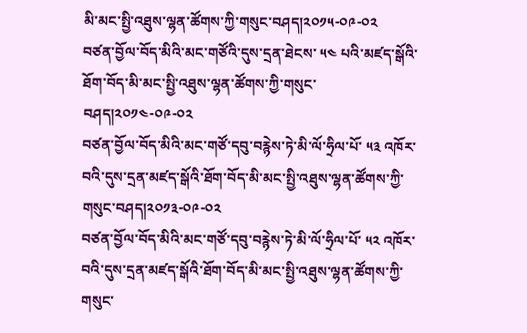མི་མང་སྤྱི་འཐུས་ལྷན་ཚོགས་ཀྱི་གསུང་བཤད།༢༠༡༥-༠༩-༠༢
བཙན་བྱོལ་བོད་མིའི་མང་གཙོའི་དུས་དྲན་ཐེངས་ ༥༤ པའི་མཛད་སྒོའི་ཐོག་བོད་མི་མང་སྤྱི་འཐུས་ལྷན་ཚོགས་ཀྱི་གསུང་བཤད།༢༠༡༤-༠༩-༠༢
བཙན་བྱོལ་བོད་མིའི་མང་གཙོ་དབུ་བརྙེས་ཏེ་མི་ལོ་ཧྲིལ་པོ་ ༥༣ འཁོར་བའི་དུས་དྲན་མཛད་སྒོའི་ཐོག་བོད་མི་མང་སྤྱི་འཐུས་ལྷན་ཚོགས་ཀྱི་གསུང་བཤད།༢༠༡༣-༠༩-༠༢
བཙན་བྱོལ་བོད་མིའི་མང་གཙོ་དབུ་བརྙེས་ཏེ་མི་ལོ་ཧྲིལ་པོ་ ༥༢ འཁོར་བའི་དུས་དྲན་མཛད་སྒོའི་ཐོག་བོད་མི་མང་སྤྱི་འཐུས་ལྷན་ཚོགས་ཀྱི་གསུང་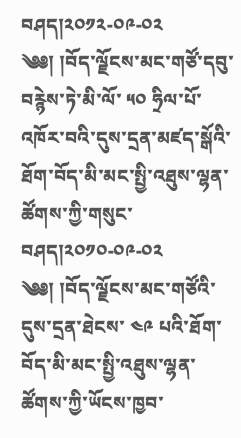བཤད།༢༠༡༢-༠༩-༠༢
༄༅། །བོད་ལྗོངས་མང་གཙོ་དབུ་བརྙེས་ཏེ་མི་ལོ་ ༥༠ ཧྲིལ་པོ་འཁོར་བའི་དུས་དྲན་མཛད་སྒོའི་ཐོག་བོད་མི་མང་སྤྱི་འཐུས་ལྷན་ཚོགས་ཀྱི་གསུང་བཤད།༢༠༡༠-༠༩-༠༢
༄༅། །བོད་ལྗོངས་མང་གཙོའི་དུས་དྲན་ཐེངས་ ༤༩ པའི་ཐོག་བོད་མི་མང་སྤྱི་འཐུས་ལྷན་ཚོགས་ཀྱི་ཡོངས་ཁྱབ་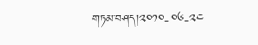གཏམ་བཤད།༢༠༡༠-༠༦-༢༤